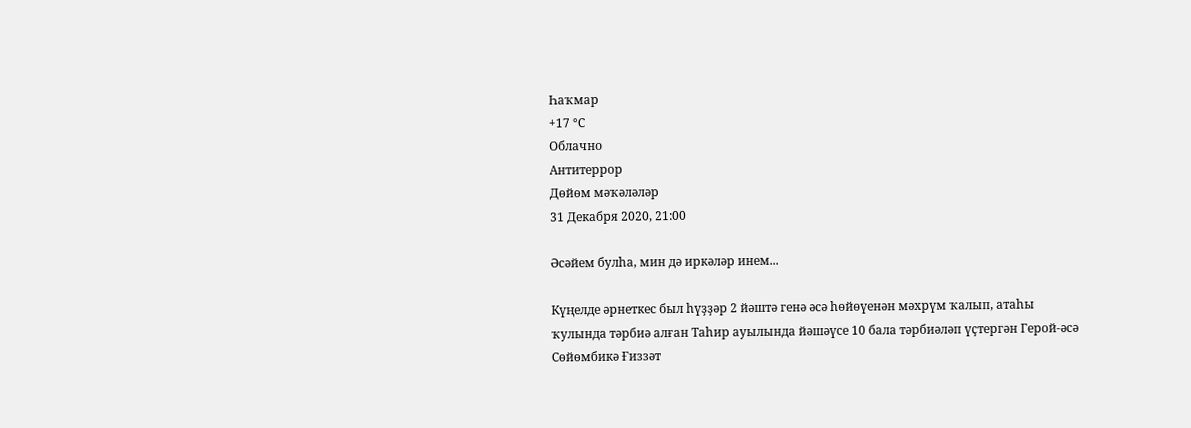Һаҡмар
+17 °С
Облачно
Антитеррор
Дөйөм мәҡәләләр
31 Декабря 2020, 21:00

Әсәйем булһа, мин дә иркәләр инем...

Күңелде әрнеткес был һүҙҙәр 2 йәштә генә әсә һөйөүенән мәхрүм ҡалып, атаһы ҡулында тәрбиә алған Таһир ауылында йәшәүсе 10 бала тәрбиәләп үҫтергән Герой-әсә Сөйөмбикә Ғиззәт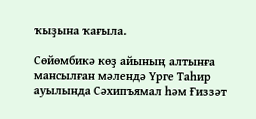ҡыҙына ҡағыла.

Сөйөмбикә көҙ айының алтынға мансылған мәлендә Үрге Таһир ауылында Сәхипъямал һәм Ғиззәт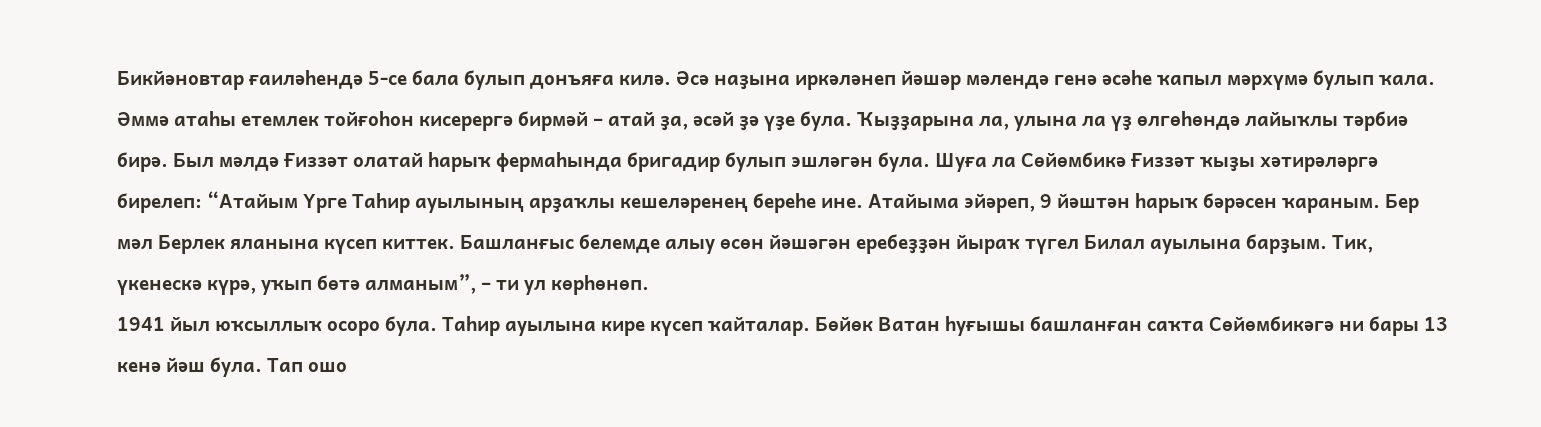Бикйәновтар ғаиләһендә 5-се бала булып донъяға килә. Әсә наҙына иркәләнеп йәшәр мәлендә генә әсәһе ҡапыл мәрхүмә булып ҡала. Әммә атаһы етемлек тойғоһон кисерергә бирмәй – атай ҙа, әсәй ҙә үҙе була. Ҡыҙҙарына ла, улына ла үҙ өлгөһөндә лайыҡлы тәрбиә бирә. Был мәлдә Ғиззәт олатай һарыҡ фермаһында бригадир булып эшләгән була. Шуға ла Сөйөмбикә Ғиззәт ҡыҙы хәтирәләргә бирелеп: “Атайым Үрге Таһир ауылының арҙаҡлы кешеләренең береһе ине. Атайыма эйәреп, 9 йәштән һарыҡ бәрәсен ҡараным. Бер мәл Берлек яланына күсеп киттек. Башланғыс белемде алыу өсөн йәшәгән еребеҙҙән йыраҡ түгел Билал ауылына барҙым. Тик, үкенескә күрә, уҡып бөтә алманым”, – ти ул көрһөнөп.
1941 йыл юҡсыллыҡ осоро була. Таһир ауылына кире күсеп ҡайталар. Бөйөк Ватан һуғышы башланған саҡта Сөйөмбикәгә ни бары 13 кенә йәш була. Тап ошо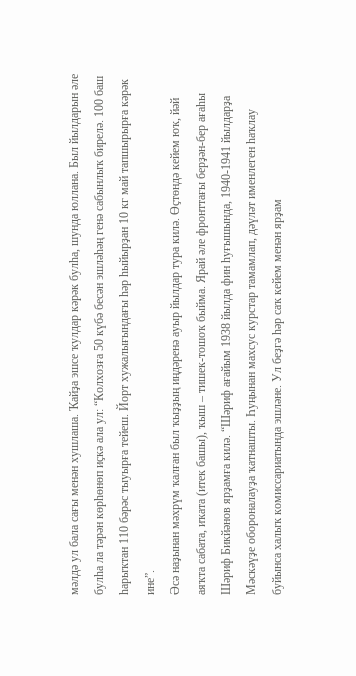мәлдә ул бала сағы менән хушлаша. Ҡайҙа эшсе ҡулдар кәрәк булһа, шунда юллана. Был йылдарын әле булһа ла тәрән көрһөнөп иҫкә ала ул: “Колхозға 50 күбә бесән эшләһәң генә сабынлыҡ бирелә. 100 баш һарыҡтан 110 бәрәс тыуырға тейеш. Йорт хужалығындағы һәр һыйырҙан 10 кг май тапшырырға кәрәк ине”.
Әсә наҙынан мәхрүм ҡалған был ҡыҙҙың иңдәренә ауыр йылдар тура килә. Өҫтөндә кейем юҡ, йәй аяҡта сабата, иҡата (итек башы), ҡыш – тишек-тошоҡ быйма. Ярай әле фронттағы берҙән-бер ағаһы Шәриф Бикйәнов ярҙамға килә. “Шәриф ағайым 1938 йылда фин һуғышында, 1940-1941 йылдарҙа Мәскәүҙе обороналауҙа ҡатнашты. Һуңынан махсус курстар тамамлап, дәүләт именлеген һаҡлау буйынса халыҡ комиссариатында эшләне. Ул беҙгә һәр саҡ кейем менән ярҙам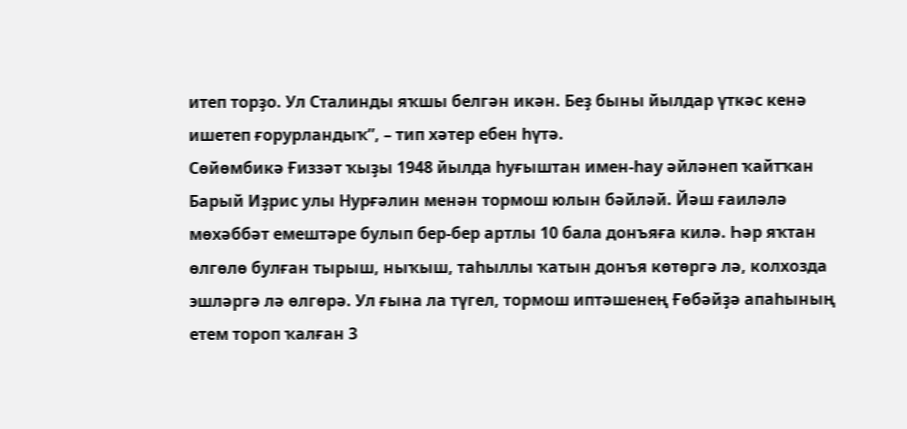итеп торҙо. Ул Сталинды яҡшы белгән икән. Беҙ быны йылдар үткәс кенә ишетеп ғорурландыҡ”, – тип хәтер ебен һүтә.
Сөйөмбикә Ғиззәт ҡыҙы 1948 йылда һуғыштан имен-һау әйләнеп ҡайтҡан Барый Иҙрис улы Нурғәлин менән тормош юлын бәйләй. Йәш ғаиләлә мөхәббәт емештәре булып бер-бер артлы 10 бала донъяға килә. Һәр яҡтан өлгөлө булған тырыш, ныҡыш, таһыллы ҡатын донъя көтөргә лә, колхозда эшләргә лә өлгөрә. Ул ғына ла түгел, тормош иптәшенең Ғөбәйҙә апаһының етем тороп ҡалған 3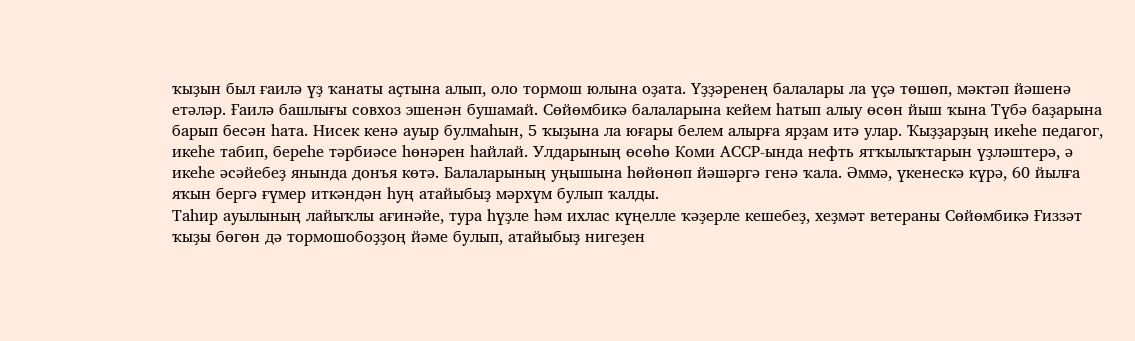ҡыҙын был ғаилә үҙ ҡанаты аҫтына алып, оло тормош юлына оҙата. Үҙҙәренең балалары ла үҫә төшөп, мәктәп йәшенә етәләр. Ғаилә башлығы совхоз эшенән бушамай. Сөйөмбикә балаларына кейем һатып алыу өсөн йыш ҡына Түбә баҙарына барып бесән һата. Нисек кенә ауыр булмаһын, 5 ҡыҙына ла юғары белем алырға ярҙам итә улар. Ҡыҙҙарҙың икеһе педагог, икеһе табип, береһе тәрбиәсе һөнәрен һайлай. Улдарының өсөһө Коми АССР-ында нефть ятҡылыҡтарын үҙләштерә, ә икеһе әсәйебеҙ янында донъя көтә. Балаларының уңышына һөйөнөп йәшәргә генә ҡала. Әммә, үкенескә күрә, 60 йылға яҡын бергә ғүмер иткәндән һуң атайыбыҙ мәрхүм булып ҡалды.
Таһир ауылының лайыҡлы ағинәйе, тура һүҙле һәм ихлас күңелле ҡәҙерле кешебеҙ, хеҙмәт ветераны Сөйөмбикә Ғиззәт ҡыҙы бөгөн дә тормошобоҙҙоң йәме булып, атайыбыҙ нигеҙен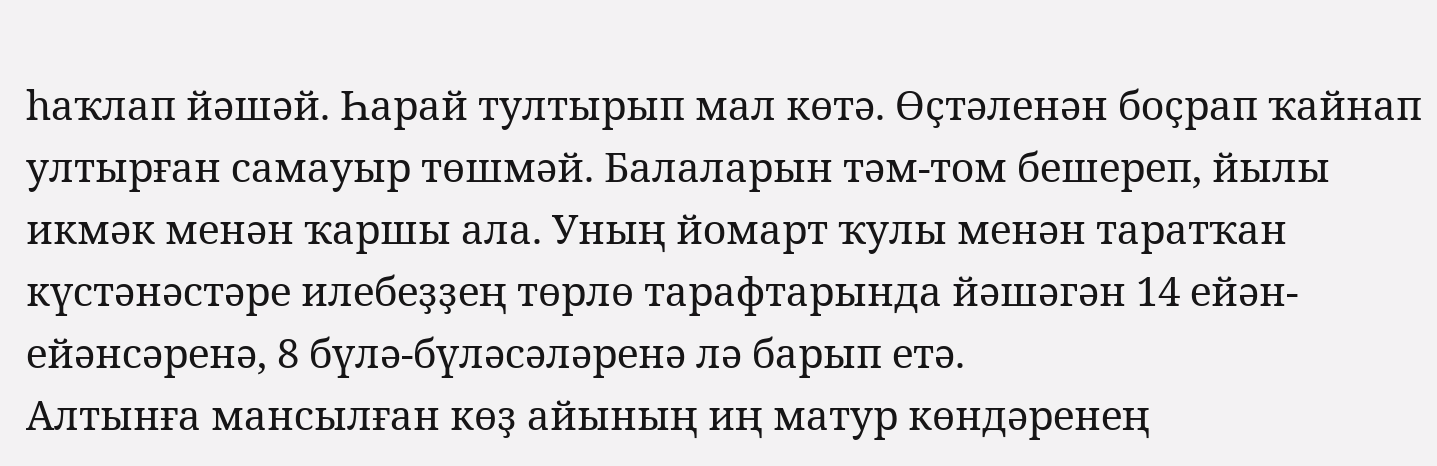һаҡлап йәшәй. Һарай тултырып мал көтә. Өҫтәленән боҫрап ҡайнап ултырған самауыр төшмәй. Балаларын тәм-том бешереп, йылы икмәк менән ҡаршы ала. Уның йомарт ҡулы менән таратҡан күстәнәстәре илебеҙҙең төрлө тарафтарында йәшәгән 14 ейән-ейәнсәренә, 8 бүлә-бүләсәләренә лә барып етә.
Алтынға мансылған көҙ айының иң матур көндәренең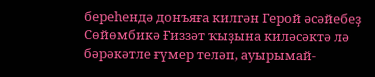береһендә донъяға килгән Герой әсәйебеҙ Сөйөмбикә Ғиззәт ҡыҙына киләсәктә лә бәрәкәтле ғүмер теләп, ауырымай-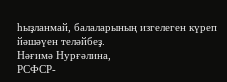һыҙланмай, балаларының изгелеген күреп йәшәүен теләйбеҙ.
Нәғимә Нурғәлина,
РСФСР-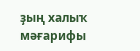ҙың халыҡ мәғарифы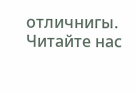отличнигы.
Читайте нас